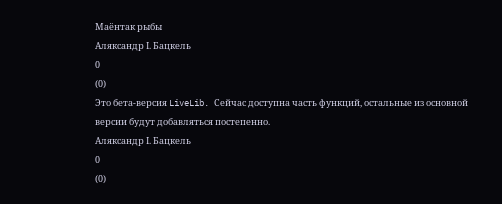Маёнтак рыбы
Аляксандр І. Бацкель
0
(0)
Это бета-версия LiveLib. Сейчас доступна часть функций, остальные из основной версии будут добавляться постепенно.
Аляксандр І. Бацкель
0
(0)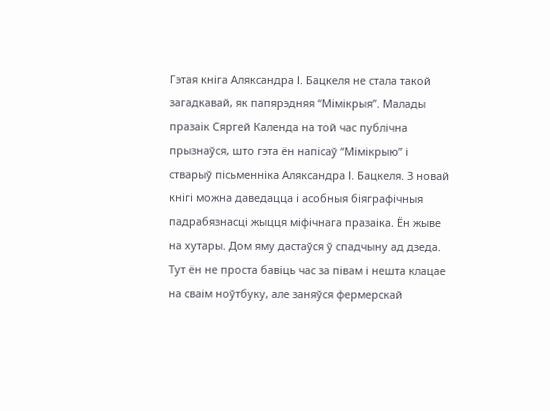Гэтая кніга Аляксандра І. Бацкеля не стала такой загадкавай, як папярэдняя “Мімікрыя”. Малады празаік Сяргей Календа на той час публічна прызнаўся, што гэта ён напісаў “Мімікрыю” і стварыў пісьменніка Аляксандра І. Бацкеля. З новай кнігі можна даведацца і асобныя біяграфічныя падрабязнасці жыцця міфічнага празаіка. Ён жыве на хутары. Дом яму дастаўся ў спадчыну ад дзеда. Тут ён не проста бавіць час за півам і нешта клацае на сваім ноўтбуку, але заняўся фермерскай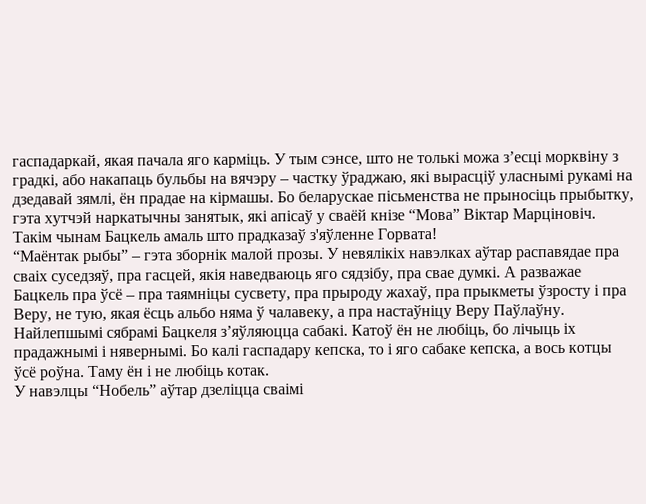гаспадаркай, якая пачала яго карміць. У тым сэнсе, што не толькі можа з’есці морквіну з градкі, або накапаць бульбы на вячэру – частку ўраджаю, які вырасціў уласнымі рукамі на дзедавай зямлі, ён прадае на кірмашы. Бо беларускае пісьменства не прыносіць прыбытку, гэта хутчэй наркатычны занятык, які апісаў у сваёй кнізе “Мова” Віктар Марціновіч.
Такім чынам Бацкель амаль што прадказаў з'яўленне Горвата!
“Маёнтак рыбы” – гэта зборнік малой прозы. У невялікіх навэлках аўтар распавядае пра сваіх суседзяў, пра гасцей, якія наведваюць яго сядзібу, пра свае думкі. А разважае Бацкель пра ўсё – пра таямніцы сусвету, пра прыроду жахаў, пра прыкметы ўзросту і пра Веру, не тую, якая ёсць альбо няма ў чалавеку, а пра настаўніцу Веру Паўлаўну.
Найлепшымі сябрамі Бацкеля з’яўляюцца сабакі. Катоў ён не любіць, бо лічыць іх прадажнымі і нявернымі. Бо калі гаспадару кепска, то і яго сабаке кепска, а вось котцы ўсё роўна. Таму ён і не любіць котак.
У навэлцы “Нобель” аўтар дзеліцца сваімі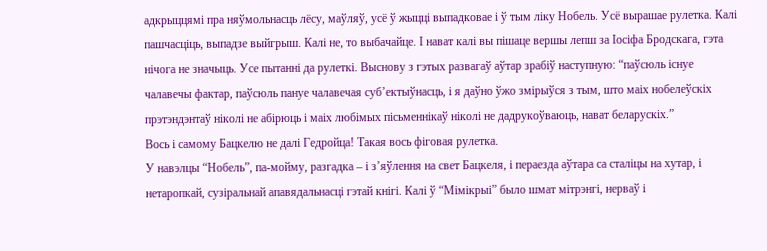адкрыццямі пра няўмольнасць лёсу, маўляў, усё ў жыцці выпадковае і ў тым ліку Нобель. Усё вырашае рулетка. Калі пашчасціць, выпадзе выйгрыш. Калі не, то выбачайце. І нават калі вы пішаце вершы лепш за Іосіфа Бродскага, гэта нічога не значыць. Усе пытанні да рулеткі. Выснову з гэтых развагаў аўтар зрабіў наступную: “паўсюль існуе чалавечы фактар, паўсюль пануе чалавечая суб’ектыўнасць, і я даўно ўжо змірыўся з тым, што маіх нобелеўскіх прэтэндэнтаў ніколі не абірюць і маіх любімых пісьменнікаў ніколі не дадрукоўваюць, нават беларускіх.”
Вось і самому Бацкелю не далі Гедройца! Такая вось фіговая рулетка.
У навэлцы “Нобель”, па-мойму, разгадка – і з’яўлення на свет Бацкеля, і пераезда аўтара са сталіцы на хутар, і нетаропкай, сузіральнай апавядальнасці гэтай кнігі. Калі ў “Мімікрыі” было шмат мітрэнгі, нерваў і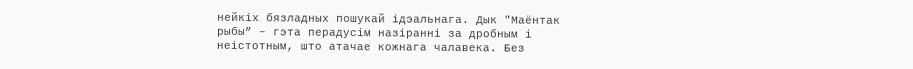нейкіх бязладных пошукай ідэальнага. Дык "Маёнтак рыбы” – гэта перадусім назіранні за дробным і неістотным, што атачае кожнага чалавека. Без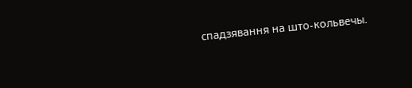спадзявання на што-кольвечы.